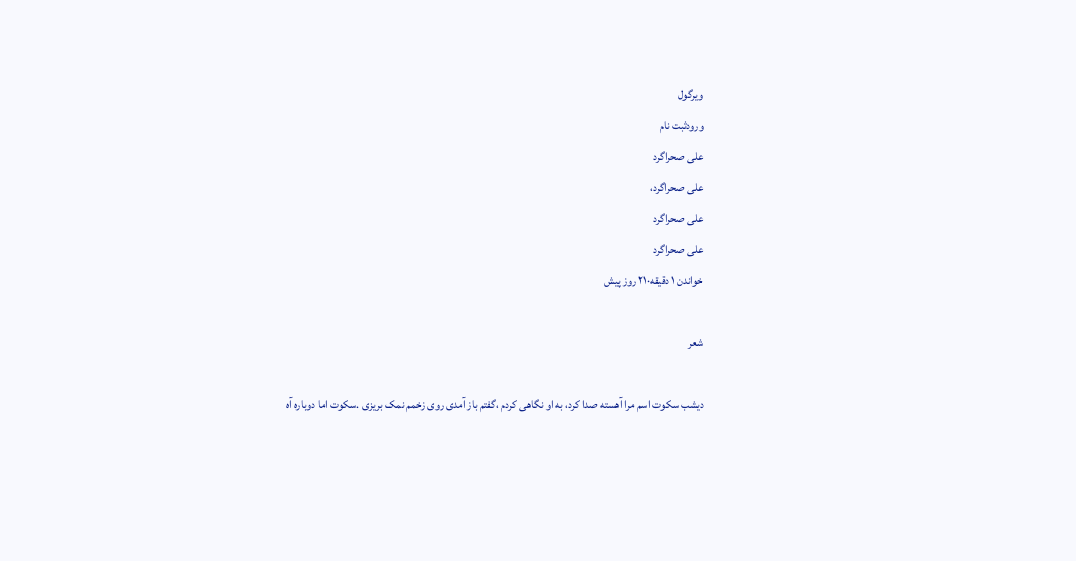ویرگول
ورودثبت نام
علی صحراگرد
علی صحراگرد،
علی صحراگرد
علی صحراگرد
خواندن ۱ دقیقه·۲۱ روز پیش

شعر

دیشب سکوت اسم مرا آهسته صدا کرد، به او نگاهی کردم ،گفتم باز آمدی روی زخمم نمک بریزی .سکوت اما دوباره آه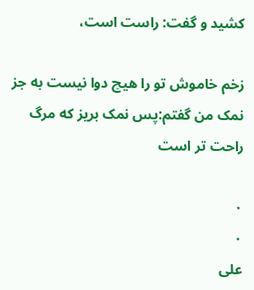کشید و گفت: راست است،

زخم خاموش تو را هیچ دوا نیست به جز نمک من گفتم:پس نمک بریز که مرگ راحت تر است

۰
۰
علی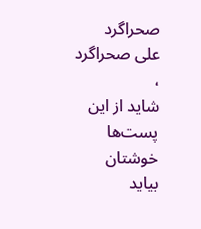صحراگرد
علی صحراگرد
،
شاید از این پست‌ها خوشتان بیاید